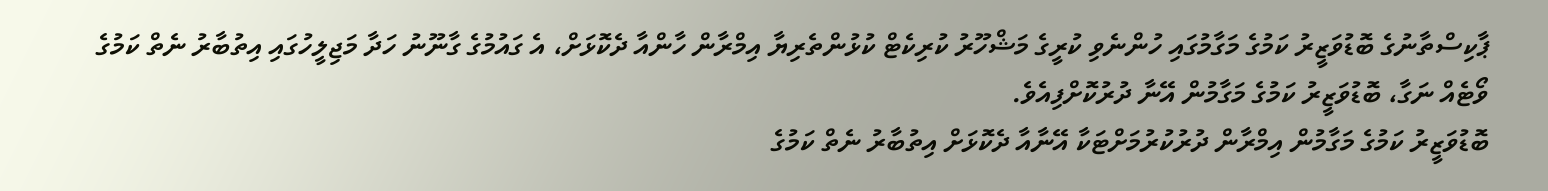ޕާކިސްތާނުގެ ބޮޑުވަޒީރު ކަމުގެ މަގާމުގައި ހުންނެވި ކުރީގެ މަޝްހޫރު ކުރިކެޓް ކުޅުންތެރިޔާ އިމްރާން ހާންއާ ދެކޮޅަށް، އެ ގައުމުގެ ގާނޫނު ހަދާ މަޖިލީހުގައި އިތުބާރު ނެތް ކަމުގެ ވޯޓެއް ނަގާ، ބޮޑުވަޒީރު ކަމުގެ މަގާމުން އޭނާ ދުރުކޮށްފިއެވެ.
ބޮޑުވަޒީރު ކަމުގެ މަގާމުން އިމްރާން ދުރުކުރުމަށްޓަކާ އޭނާއާ ދެކޮޅަށް އިތުބާރު ނެތް ކަމުގެ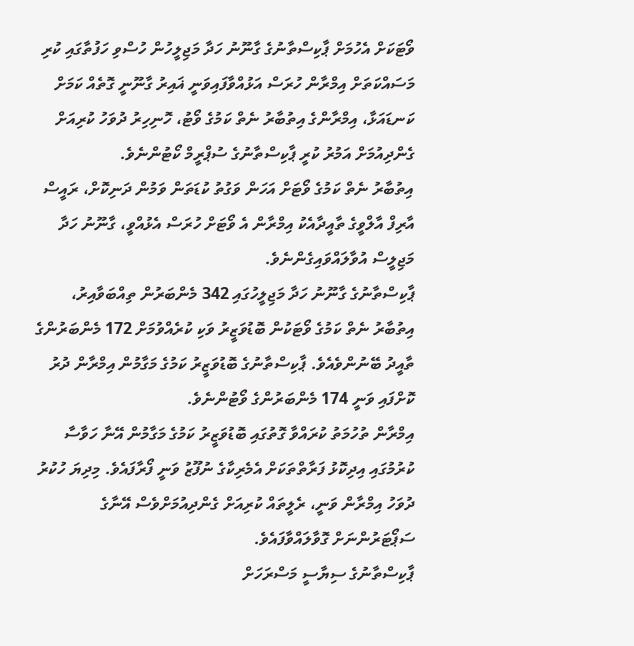ވޯޓަކަށް އެހުމަށް ޕާކިސްތާނުގެ ގާނޫނު ހަދާ މަޖިލީހުން ހުސްވި ހަފުތާގައި ކުރި މަސައްކަތަށް އިމްރާން ހުރަސް އަޅުއްވާފައިވަނީ ޣައިރު ގާނޫނީ ގޮތެއް ކަމަށް ކަނޑައަޅާ، އިމްރާންގެ އިތުބާރު ނެތް ކަމުގެ ވޯޓު، ހޮނިހިރު ދުވަހު ކުރިއަށް ގެންދިއުމަށް އަމުރު ކުރީ ޕާކިސްތާނުގެ ސުޕްރީމް ކޯޓުންނެވެ.
އިތުބާރު ނެތް ކަމުގެ ވޯޓަށް އަހަން ވަގުތު ކުޑަތަން ވަމުން ދަނިކޮށް، ރައީސް އާރިފް އާލްވީގެ ތާއީދާއެކު އިމްރާން އެ ވޯޓަށް ހުރަސް އެޅުއްވީ، ގާނޫނު ހަދާ މަޖިލީސް އުވާލައްވައިގެންނެވެ.
ޕާކިސްތާނުގެ ގާނޫނު ހަދާ މަޖިލީހުގައި 342 މެންބަރުން ތިއްބަވާއިރު، އިތުބާރު ނެތް ކަމުގެ ވޯޓަކުން ބޮޑުވަޒީރު ވަކި ކުރެއްވުމަށް 172 މެންބަރުންގެ ތާއީދު ބޭނުންވެއެވެ. ޕާކިސްތާނުގެ ބޮޑުވަޒީރު ކަމުގެ މަގާމުން އިމްރާން ދުރު ކޮށްފައި ވަނީ 174 މެންބަރުންގެ ވޯޓުންނެވެ.
އިމްރާން ތުހުމަތު ކުރައްވާ ގޮތުގައި ބޮޑުވަޒީރު ކަމުގެ މަގާމުން އޭނާ ހަވާސާ ކުރުމުގައި އިދިކޮޅު ފަރާތްތަކަށް އެމެރިކާގެ ނުފޫޒު ވަނީ ފޯރާފައެވެ. މިދިޔަ ހުކުރު ދުވަހު އިމްރާން ވަނީ، ރެލީތައް ކުރިއަށް ގެންދިއުމަށްވެސް އޭނާގެ ސަޕޯޓަރުންނަށް ގޮވާލައްވާފައެވެ.
ޕާކިސްތާނުގެ ސިޔާސީ މަސްރަހަށް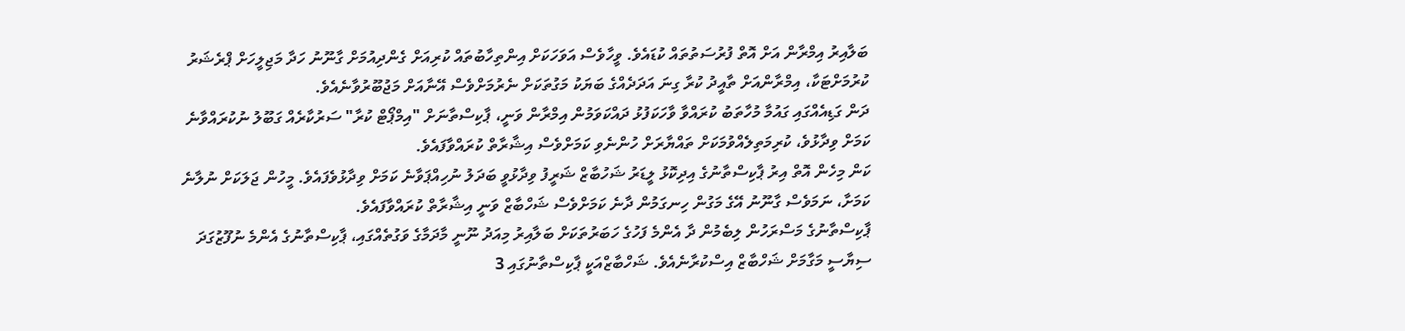ބަލާއިރު އިމްރާން އަށް އޮތް ފުރުސަތުތައް ކުޑައެވެ. ވީހާވެސް އަވަހަކަށް އިންތިހާބުތައް ކުރިއަށް ގެންދިއުމަށް ގާނޫނު ހަދާ މަޖިލީހަށް ޕްރެޝަރު ކުރުމަށްޓަކާ، އިމްރާންއަށް ތާއީދު ކުރާ ގިނަ އަދަދެއްގެ ބަޔަކު މަގުތަކަށް ނެރުމަށްވެސް އޭނާއަށް މަޖުބޫރުވާނެއެވެ.
ދަން ގަޑިއެއްގައި ގައުމާ މުހާތަބު ކުރައްވާ ވާހަކަފުޅު ދައްކަވަމުން އިމްރާން ވަނީ، ޕާކިސްތާނަށް "އިމްޕޯޓް ކުރާ" ސަރުކާރެއް ގަބޫލު ނުކުރައްވާނެ ކަމަށް ވިދާޅުވެ، ކުރިމަތިލެއްވުމަކަށް ތައްޔާރަށް ހުންނެވި ކަމަށްވެސް އިޝާރާތް ކުރައްވާފައެވެ.
ކަން މިހެން އޮތް އިރު ޕާކިސްތާނުގެ އިދިކޮޅު ލީޑަރު ޝަހުބާޒް ޝަރީފު ވިދާޅުވީ ބަދަލު ނުހިއްޕަވާނެ ކަމަށް ވިދާޅުވެފައެވެ. މީހުން ޖަލަކަށް ނުލާނެ ކަމަށާ، ނަމަވެސް ގާނޫނު އޭގެ މަގުން ހިނގަމުން ދާނެ ކަމަށްވެސް ޝަހްބާޒް ވަނީ އިޝާރާތް ކުރައްވާފައެވެ.
ޕާކިސްތާނުގެ މަސްރަހުން ލިބެމުން ދާ އެންމެ ފަހުގެ ހަބަރުތަކަށް ބަލާއިރު މިއަދު ނޫނީ މާދަމާގެ ވަގުތެއްގައި، ޕާކިސްތާނުގެ އެންމެ ނުފޫޒުގަދަ ސިޔާސީ މަގާމަށް ޝަހްބާޒް އިސްކުރާނެއެވެ. ޝަހްބާޒްއަކީ ޕާކިސްތާނުގައި 3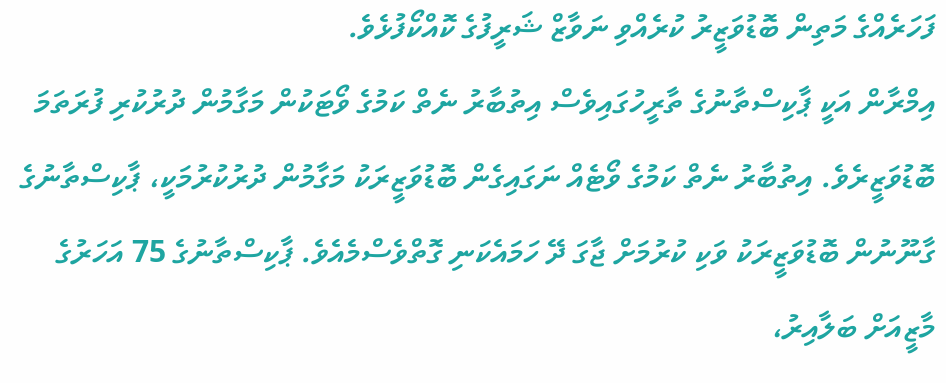ފަހަރެއްގެ މަތިން ބޮޑުވަޒީރު ކުރެއްވި ނަވާޒް ޝަރީފުގެ ކޮއްކޯފުޅެވެ.
އިމްރާން އަކީ ޕާކިސްތާނުގެ ތާރީހުގައިވެސް އިތުބާރު ނެތް ކަމުގެ ވޯޓަކުން މަގާމުން ދުރުކުރި ފުރަތަމަ ބޮޑުވަޒީރެވެ. އިތުބާރު ނެތް ކަމުގެ ވޯޓެއް ނަގައިގެން ބޮޑުވަޒީރަކު މަގާމުން ދުރުކުރުމަކީ، ޕާކިސްތާނުގެ ގާނޫނުން ބޮޑުވަޒީރަކު ވަކި ކުރުމަށް ޖާގަ ދޭ ހަމައެކަނި ގޮތްވެސްމެއެވެ. ޕާކިސްތާނުގެ 75 އަހަރުގެ މާޒީއަށް ބަލާއިރު،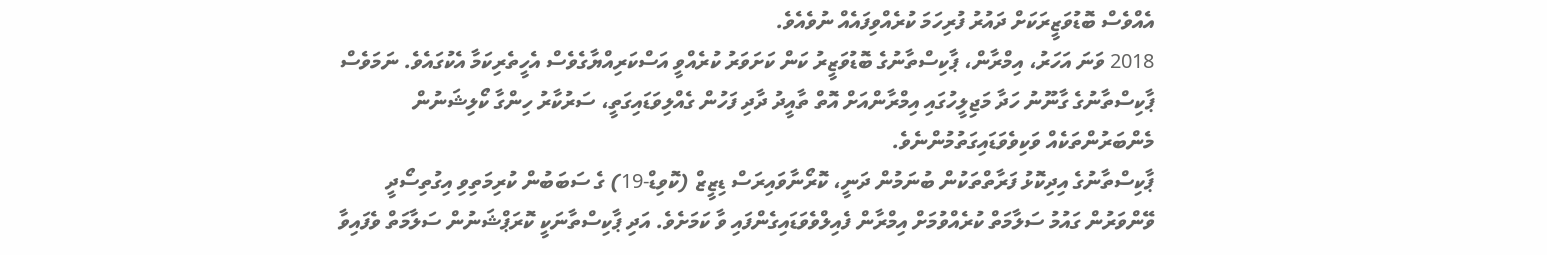އެއްވެސް ބޮޑުވަޒީރަކަށް ދައުރު ފުރިހަމަ ކުރެއްވިފައެއް ނުވެއެވެ.
2018 ވަނަ އަހަރު، އިމްރާން، ޕާކިސްތާނުގެ ބޮޑުވަޒީރު ކަން ކަށަވަރު ކުރެއްވީ އަސްކަރިއްޔާގެވެސް އެހީތެރިކަމާ އެކުގައެވެ. ނަމަވެސް ޕާކިސްތާނުގެ ގާނޫނު ހަދާ މަޖިލީހުގައި އިމްރާންއަށް އޮތް ތާއީދު ދާދި ފަހުން ގެއްލިވަޑައިގަތީ، ސަރުކާރު ހިންގާ ކޯލިޝަނުން މެންބަރުންތަކެއް ވަކިވެވަޑައިގަތުމުންނެވެ.
ޕާކިސްތާނުގެ އިދިކޮޅު ފަރާތްތަކުން ބުނަމުން ދަނީ، ކޮރޯނާވައިރަސް ޑިޒީޒް (ކޮވިޑް-19) ގެ ސަބަބުން ކުރިމަތިވި އިގުތިސޯދީ ވޭންވަރުން ގައުމު ސަލާމަތް ކުރެއްވުމަށް އިމްރާން ފެއިލްވެވަޑައިގެންފައި ވާ ކަމަށެވެ. އަދި ޕާކިސްތާނަކީ ކޮރަޕްޝަނުން ސަލާމަތް ވެފައިވާ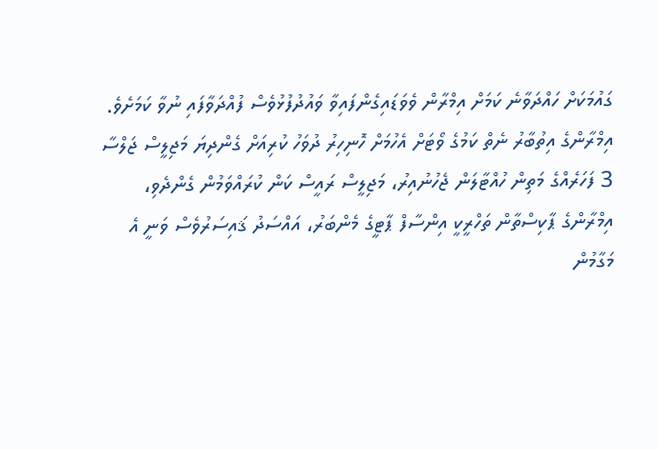ގައުމަކަށް ހައްދަވާނެ ކަމަށް އިމްރާން ވެވަޑައިގެންފައިވާ ވައުދުފުޅުވެސް ފުއްދަވާފައި ނުވާ ކަމަށެވެ.
އިމްރާންގެ އިތުބާރު ނެތް ކަމުގެ ވޯޓަށް އެހުމަށް ހޮނިހިރު ދުވަހު ކުރިއަށް ގެންދިޔަ މަޖިލީސް ޖަލްސާ 3 ފަހަރެއްގެ މަތިން ހުއްޓާލަން ޖެހުނުއިރު، މަޖިލީސް ރައީސް ކަން ކުރައްވަމުން ގެންދެވި، އިމްރާންގެ ޕާކިސްތާން ތަހްރީކީ އިންސާފް ޕާޓީގެ މެންބަރު، އައްސަދު ޤައިސަރުވެސް ވަނީ އެ މަގާމުން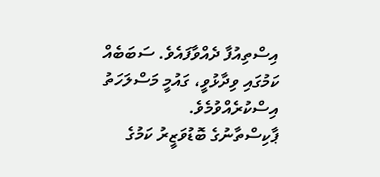އިސްތިއުފާ ދެއްވާފައެވެ. ސަބަބެއް ކަމުގައި ވިދާޅުވީ، ގައުމީ މަސްލަހަތު އިސްކުރެއްވުމެވެ.
ޕާކިސްތާނުގެ ބޮޑުވަޒީރު ކަމުގެ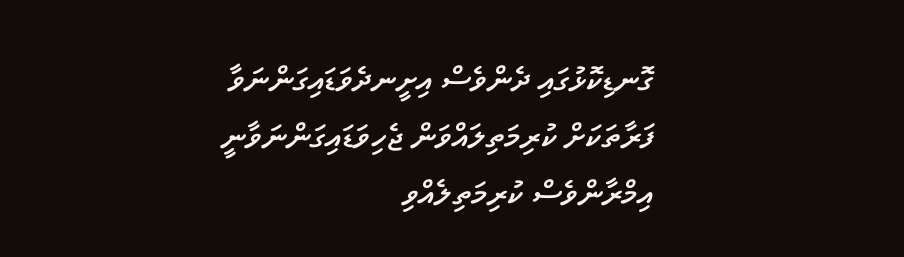ގޮނޑިކޮޅުގައި ދެންވެސް އިށީނދެވަޑައިގަންނަވާ ފަރާތަކަށް ކުރިމަތިލައްވަން ޖެހިވަޑައިގަންނަވާނީ އިމްރާންވެސް ކުރިމަތިލެއްވި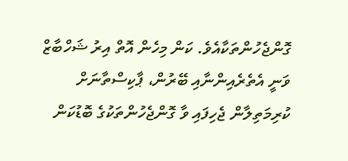ގޮންޖެހުންތަކާއެވެ. ކަން މިހެން އޮތް އިރު ޝަހްބާޒް ވަނީ އެތެރެއިންނާއި ބޭރުން، ޕާކިސްތާނަށް ކުރިމަތިލާން ޖެހިފައި ވާ ގޮންޖެހުންތަކުގެ ބޮޑުކަން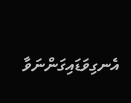އެނގިވަޑައިގަންނަވާ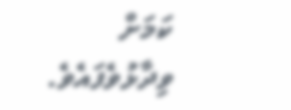ކަމަށް ވިދާޅުވެފައެވެ.